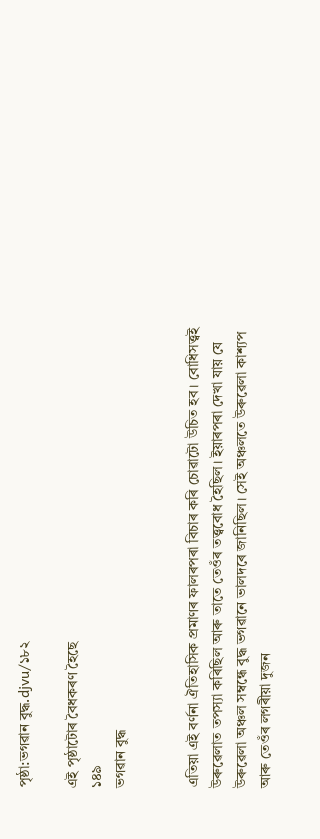পৃষ্ঠা:ভগৱান বুদ্ধ.djvu/১৮২

এই পৃষ্ঠাটোৰ বৈধকৰণ হৈছে
১৪৯
ভগৱান বুদ্ধ


এতিয়া এই বৰ্ণনা ঐতিহাসিক প্ৰমাণৰ ফালৰপৰা বিচাৰ কৰি চোৱাটো উচিত হব। বোধিসত্ত্বই উৰুৱেলাত তপস্যা কৰিছিল আৰু তাতে তেওঁৰ তত্ত্ববোধ হৈছিল। ইয়াৰপৰা দেখা যায় যে উৰুৱেলা অঞ্চল সম্বন্ধে বুদ্ধ ভগৱানে ভালদৰে জানিছিল। সেই অঞ্চলতে উৰুৱেলা কাশ্যপ আৰু তেওঁৰ লগৰীয়া দুজন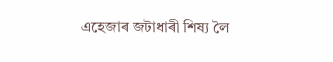এহেজাৰ জটাধাৰী শিষ্য লৈ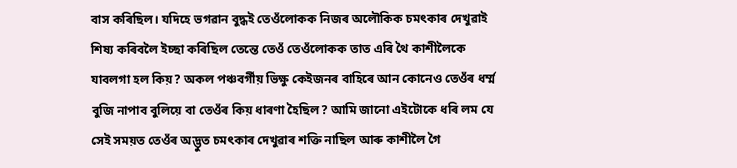বাস কৰিছিল। যদিহে ভগৱান বুদ্ধই তেওঁলোকক নিজৰ অলৌকিক চমৎকাৰ দেখুৱাই শিষ্য কৰিবলৈ ইচ্ছা কৰিছিল তেন্তে তেওঁ তেওঁলোকক তাত এৰি থৈ কাশীলৈকে যাবলগা হল কিয়? অকল পঞ্চবৰ্গীয় ভিক্ষু কেইজনৰ বাহিৰে আন কোনেও তেওঁৰ ধৰ্ম্ম বুজি নাপাব বুলিয়ে বা তেওঁৰ কিয় ধাৰণা হৈছিল? আমি জানো এইটোকে ধৰি লম যে সেই সময়ত তেওঁৰ অদ্ভুত চমৎকাৰ দেখুৱাৰ শক্তি নাছিল আৰু কাশীলৈ গৈ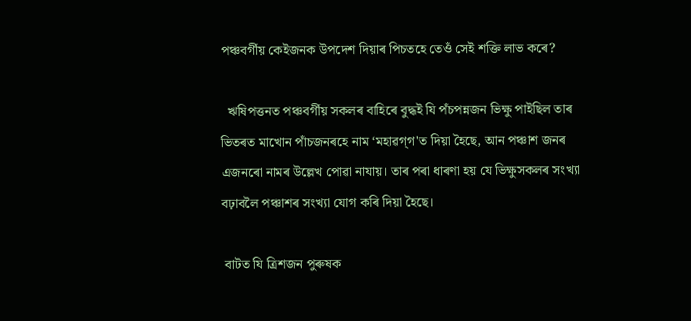পঞ্চবৰ্গীয় কেইজনক উপদেশ দিয়াৰ পিচতহে তেওঁ সেই শক্তি লাভ কৰে?

  ঋষিপত্তনত পঞ্চবৰ্গীয় সকলৰ বাহিৰে বুদ্ধই যি পঁচপন্নজন ভিক্ষু পাইছিল তাৰ ভিতৰত মাখোন পাঁচজনৰহে নাম ‘মহাৱগ্‌গ'ত দিয়া হৈছে, আন পঞ্চাশ জনৰ এজনৰো নামৰ উল্লেখ পোৱা নাযায়। তাৰ পৰা ধাৰণা হয় যে ভিক্ষুসকলৰ সংখ্যা বঢ়াবলৈ পঞ্চাশৰ সংখ্যা যোগ কৰি দিয়া হৈছে।

 বাটত যি ত্ৰিশজন পুৰুষক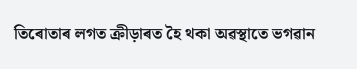তিৰোতাৰ লগত ক্ৰীড়াৰত হৈ থকা অৱস্থাতে ভগৱান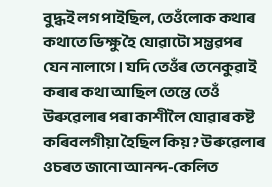বুদ্ধই লগ পাইছিল, তেওঁলোক কথাৰ কথাতে ভিক্ষু হৈ যোৱাটো সম্ভৱপৰ যেন নালাগে। যদি তেওঁৰ তেনেকুৱাই কৰাৰ কথা আছিল তেন্তে তেওঁ উৰুৱেলাৰ পৰা কাশীলৈ যোৱাৰ কষ্ট কৰিবলগীয়া হৈছিল কিয়? উৰুৱেলাৰ ওচৰত জানো আনন্দ-কেলিত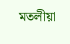মতলীয়া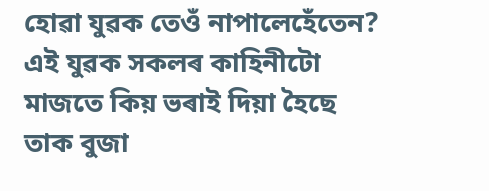হোৱা যুৱক তেওঁ নাপালেহেঁতেন? এই যুৱক সকলৰ কাহিনীটো মাজতে কিয় ভৰাই দিয়া হৈছে তাক বুজা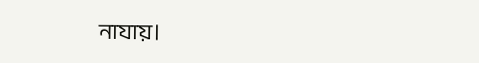নাযায়।